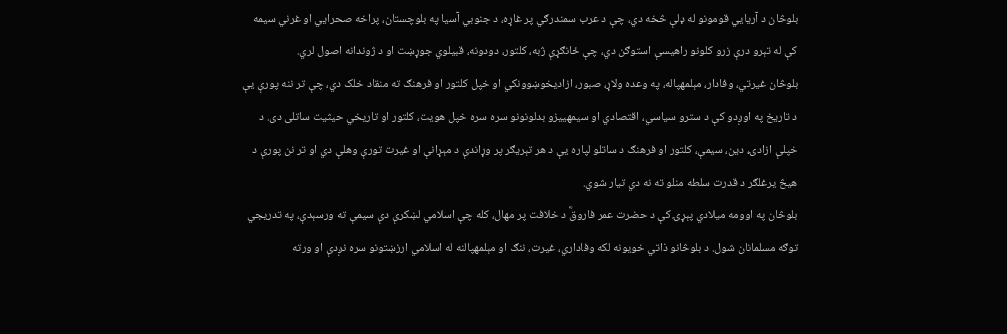بلوڅان د آریایي قومونو له ډلې څخه دي، چې د عرب سمندرګي پر غاړه، د جنوبي آسیا په بلوچستان، پراخه صحرايي او غرني سیمه کې له تېرو درې زرو کلونو راهیسې استوګن دي، چې ځانګړې ژبه، کلتور، دودونه، قبیلوي جوړښت او د ژوندانه اصول لري.
بلوڅان غیرتي، وفادار، مېلمهپاله، په وعده ولاړ، صبور، ازاديخوښوونکي او خپل کلتور او فرهنګ ته منقاد خلک دي، چې تر ننه پورې یې د تاریخ په اوږدو کې د سترو سیاسي، اقتصادي او سیمهییزو بدلونونو سره سره خپل هویت، کلتور او تاریخي حیثیت ساتلی دی. د خپلې ازادۍ، دین، سیمې، کلتور او فرهنګ د ساتلو لپاره یې د هر تېريګر پر وړاندې د مېړانې او غیرت تورې وهلې دي او تر نن پورې د هیڅ یرغلګر د قدرت سلطه منلو ته نه دي تیار شوي.
بلوڅان په اوومه میلادي پېړۍ کې د حضرت عمر فاروقؓ د خلافت پر مهال، کله چې اسلامي لښکرې دې سیمې ته ورسېدې، په تدریجي توګه مسلمانان شول. د بلوڅانو ذاتي خویونه لکه وفاداري، غیرت، ننګ او مېلمهپالنه له اسلامي ارزښتونو سره نږدې او ورته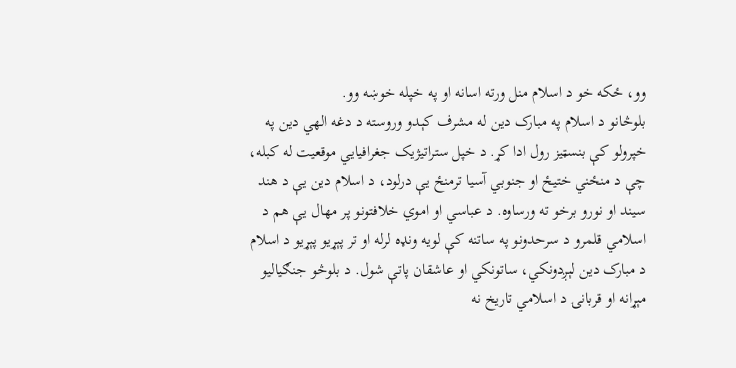وو، ځکه خو د اسلام منل ورته اسانه او په خپله خوښه وو.
بلوڅانو د اسلام په مبارک دین له مشرف کېدو وروسته د دغه الهي دین په خپرولو کې بنسټیز رول ادا کړ. د خپل ستراتیژیک جغرافیایي موقعیت له کبله، چې د منځني ختیځ او جنوبي آسیا ترمنځ یې درلود، د اسلام دین یې د هند سیند او نورو برخو ته ورساوه. د عباسي او اموي خلافتونو پر مهال یې هم د اسلامي قلمرو د سرحدونو په ساتنه کې لویه ونډه لرله او تر پېړیو پېړیو د اسلام د مبارک دین لېږدونکي، ساتونکي او عاشقان پاتې شول. د بلوڅو جنګیالیو مېړانه او قربانۍ د اسلامي تاریخ نه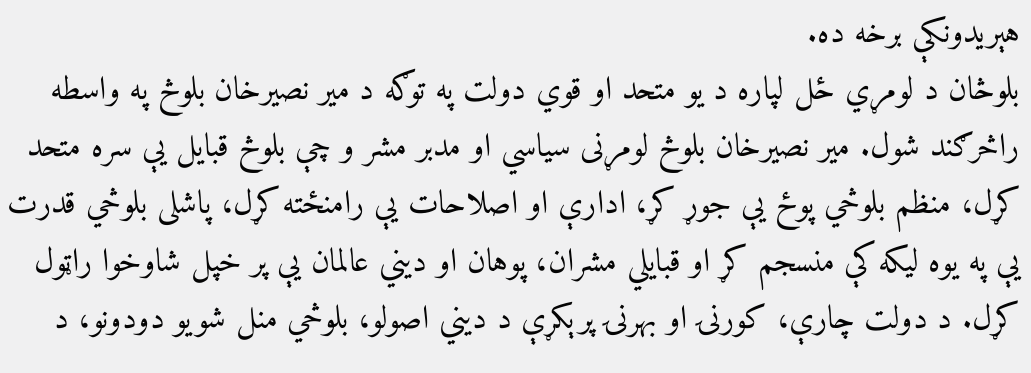هېریدونکې برخه ده.
بلوڅان د لومړي ځل لپاره د یو متحد او قوي دولت په توګه د میر نصیرخان بلوڅ په واسطه راڅرګند شول. میر نصیرخان بلوڅ لومړنی سیاسي او مدبر مشر و چې بلوڅ قبایل یې سره متحد کړل، منظم بلوڅي پوځ یې جوړ کړ، ادارې او اصلاحات یې رامنځته کړل، پاشلی بلوڅي قدرت یې په یوه لیکه کې منسجم کړ او قبایلي مشران، پوهان او دیني عالمان یې پر خپل شاوخوا راټول کړل. د دولت چارې، کورنۍ او بهرنۍ پرېکړې د دیني اصولو، بلوڅي منل شویو دودونو، د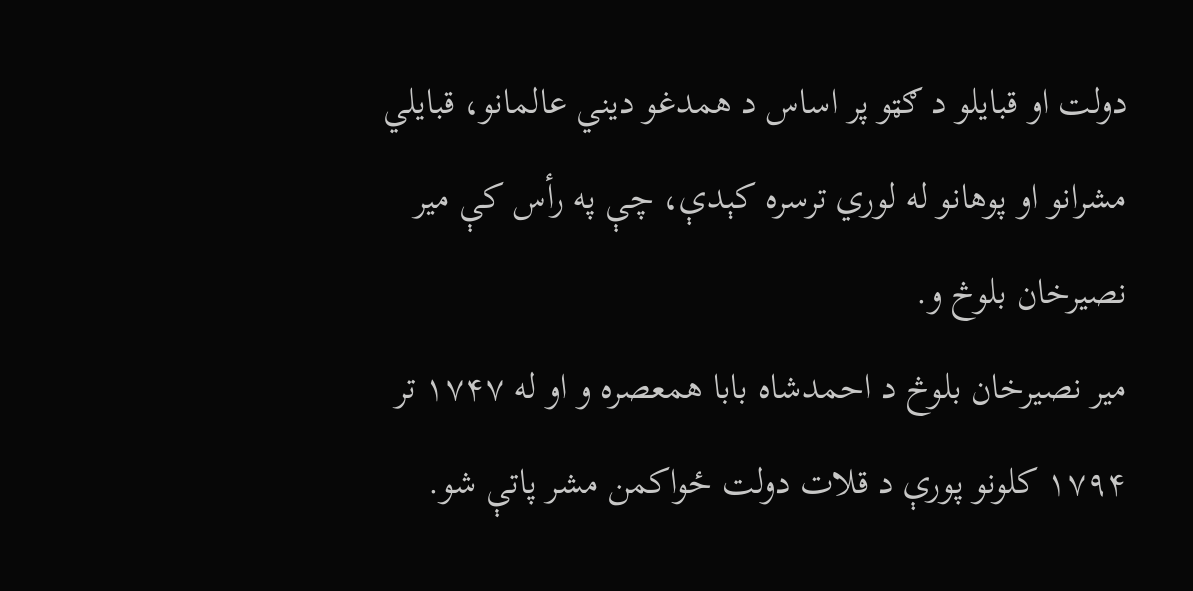دولت او قبایلو د ګټو پر اساس د همدغو دیني عالمانو، قبایلي مشرانو او پوهانو له لوري ترسره کېدې، چې په رأس کې میر نصیرخان بلوڅ و.
میر نصیرخان بلوڅ د احمدشاه بابا همعصره و او له ۱۷۴۷ تر ۱۷۹۴ کلونو پورې د قلات دولت ځواکمن مشر پاتې شو.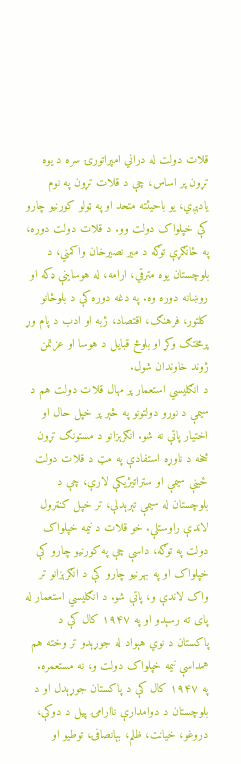قلات دولت له دراني امپراتورۍ سره د یوه تړون پر اساس، چې د قلات تړون په نوم یادېږي، یو باحیثته متحد او په ټولو کورنیو چارو کې خپلواک دولت وو. د قلات دولت دوره، په ځانګړې توګه د میر نصیرخان واکمني، د بلوچستان یوه مترقي، ارامه، له هوساینې ډکه او روښانه دوره وه. په دغه دوره کې د بلوڅانو کلتور، فرهنګ، اقتصاد، ژبه او ادب د پام وړ پرمختګ وکړ او بلوڅ قبایل د هوسا او عزتمن ژوند خاوندان شول.
د انګلیسي استعمار پر مهال قلات دولت هم د سیمې د نورو دولتونو په څېر پر خپل حال او اختیار پاتې نه شو. انګرېزانو د مستونګ تړون څخه د ناوړه استفادې په مټ د قلات دولت ځینې سیمې او ستراتیژیکې لارې، چې د بلوچستان له سیمې تېرېدلې، تر خپل کنټرول لاندې راوستلې. خو قلات د نیمه خپلواک دولت په توګه، داسې چې په کورنیو چارو کې خپلواک او په بهرنیو چارو کې د انګرېزانو تر واک لاندې و، پاتې شو. د انګلیسي استعمار له پای ته رسېدو او په ۱۹۴۷ کال کې د پاکستان د نوي هېواد له جوړېدو تر وخته هم همداسې نیمه خپلواک دولت و، نه مستعمره.
په ۱۹۴۷ کال کې د پاکستان جوړېدل او د بلوچستان د دوامدارې ناارامۍ پیل د دوکې، دروغو، خیانت، ظلم، بېانصافۍ، توطیو او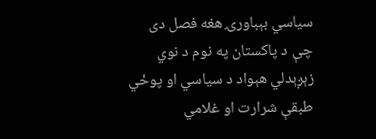سیاسي بېباورۍ هغه فصل دی چې د پاکستان په نوم د نوي زېږېدلي هېواد د سیاسي او پوځي طبقې شرارت او غلامي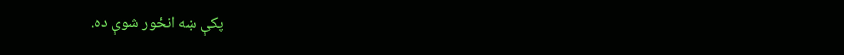پکې ښه انځور شوې ده.